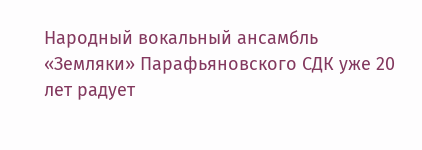Народный вокальный ансамбль «Земляки» Парафьяновского СДК уже 20 лет радует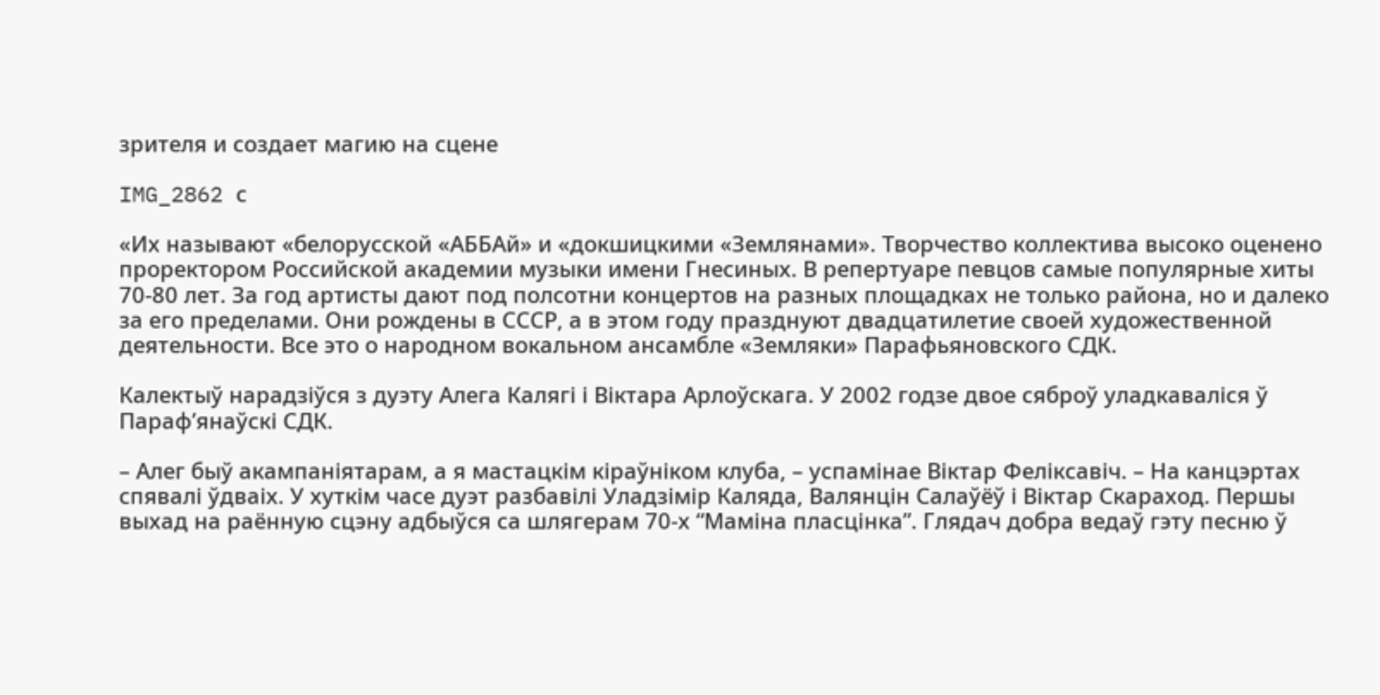зрителя и создает магию на сцене

IMG_2862 с

«Их называют «белорусской «АББАй» и «докшицкими «Землянами». Творчество коллектива высоко оценено проректором Российской академии музыки имени Гнесиных. В репертуаре певцов самые популярные хиты 70-80 лет. За год артисты дают под полсотни концертов на разных площадках не только района, но и далеко за его пределами. Они рождены в СССР, а в этом году празднуют двадцатилетие своей художественной деятельности. Все это о народном вокальном ансамбле «Земляки» Парафьяновского СДК.

Калектыў нарадзіўся з дуэту Алега Калягі і Віктара Арлоўскага. У 2002 годзе двое сяброў уладкаваліся ў Параф’янаўскі СДК.

– Алег быў акампаніятарам, а я мастацкім кіраўніком клуба, – успамінае Віктар Феліксавіч. – На канцэртах спявалі ўдваіх. У хуткім часе дуэт разбавілі Уладзімір Каляда, Валянцін Салаўёў і Віктар Скараход. Першы выхад на раённую сцэну адбыўся са шлягерам 70-х “Маміна пласцінка”. Глядач добра ведаў гэту песню ў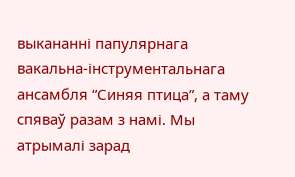выкананні папулярнага вакальна-інструментальнага ансамбля “Синяя птица”, а таму спяваў разам з намі. Мы атрымалі зарад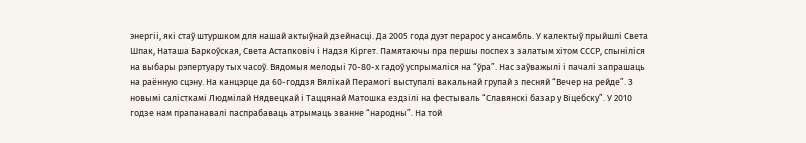энергіі, які стаў штуршком для нашай актыўнай дзейнасці. Да 2005 года дуэт перарос у ансамбль. У калектыў прыйшлі Света Шпак, Наташа Баркоўская, Света Астапковіч і Надзя Кіргет. Памятаючы пра першы поспех з залатым хітом СССР, спыніліся на выбары рэпертуару тых часоў. Вядомыя мелодыі 70-80-х гадоў успрымаліся на “ўра”. Нас заўважылі і пачалі запрашаць на раённую сцэну. На канцэрце да 60-годдзя Вялікай Перамогі выступалі вакальнай групай з песняй “Вечер на рейде”. З новымі салісткамі Людмілай Нядвецкай і Таццянай Матошка ездзілі на фестываль “Славянскі базар у Віцебску”. У 2010 годзе нам прапанавалі паспрабаваць атрымаць званне “народны”. На той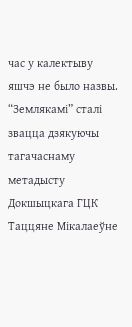час у калектыву яшчэ не было назвы. “Землякамі” сталі звацца дзякуючы тагачаснаму метадысту Докшыцкага ГЦК Таццяне Мікалаеўне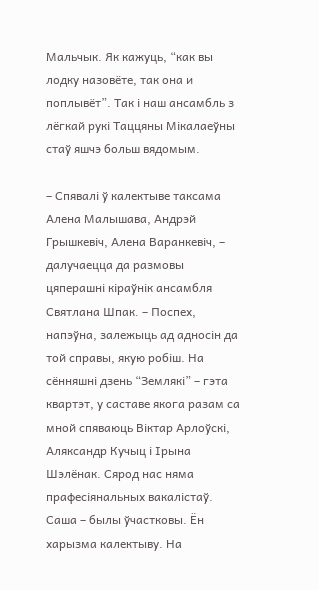Мальчык. Як кажуць, “как вы лодку назовёте, так она и поплывёт”. Так і наш ансамбль з лёгкай рукі Таццяны Мікалаеўны стаў яшчэ больш вядомым.

– Спявалі ў калектыве таксама Алена Малышава, Андрэй Грышкевіч, Алена Варанкевіч, – далучаецца да размовы цяперашні кіраўнік ансамбля Святлана Шпак. – Поспех, напэўна, залежыць ад адносін да той справы, якую робіш. На сённяшні дзень “Землякі” – гэта квартэт, у саставе якога разам са мной спяваюць Віктар Арлоўскі, Аляксандр Кучыц і Ірына Шэлёнак. Сярод нас няма прафесіянальных вакалістаў. Саша – былы ўчастковы. Ён харызма калектыву. На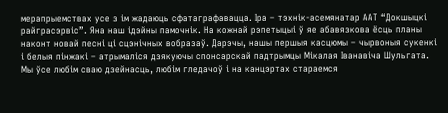мерапрыемствах усе з ім жадаюць сфатаграфавацца. Іра – тэхнік-асемянатар ААТ “Докшыцкі райграсэрвіс”. Яна наш ідэйны памочнік. На кожнай рэпетыцыі ў яе абавязкова ёсць планы наконт новай песні ці сцэнічных вобразаў. Дарэчы, нашы першыя касцюмы – чырвоныя сукенкі і белыя пінжакі – атрымаліся дзякуючы спонсарскай падтрымцы Мікалая Іванавіча Шульгата. Мы ўсе любім сваю дзейнасць, любім гледачоў і на канцэртах стараемся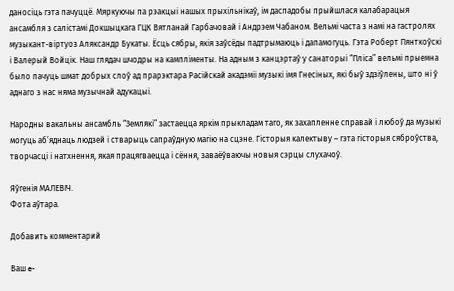даносіць гэта пачуццё. Мяркуючы па рэакцыі нашых прыхільнікаў, ім даспадобы прыйшлася калабарацыя ансамбля з салістамі Докшыцкага ГЦК Вятланай Гарбачовай і Андрэем Чабаном. Вельмі часта з намі на гастролях музыкант-віртуоз Аляксандр Букаты. Ёсць сябры, якія заўсёды падтрымаюць і дапамогуць. Гэта Роберт Пянткоўскі і Валерый Войцік. Наш глядач шчодры на кампліменты. На адным з канцэртаў у санаторыі “Пліса” вельмі прыемна было пачуць шмат добрых слоў ад прарэктара Расійскай акадэміі музыкі імя Гнесіных, які быў здзіўлены, што ні ў аднаго з нас няма музычнай адукацыі.

Народны вакальны ансамбль “Землякі” застаецца яркім прыкладам таго, як захапленне справай і любоў да музыкі могуць аб’яднаць людзей і стварыць сапраўдную магію на сцэне. Гісторыя калектыву – гэта гісторыя сяброўства, творчасці і натхнення, якая працягваецца і сёння, заваёўваючы новыя сэрцы слухачоў.

Яўгенія МАЛЕВІЧ.
Фота аўтара.

Добавить комментарий

Ваш e-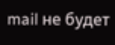mail не будет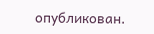опубликован.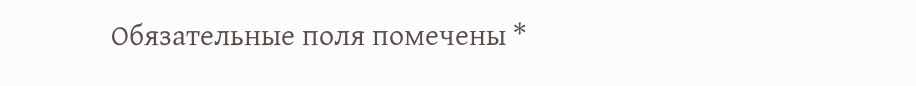Обязательные поля помечены *